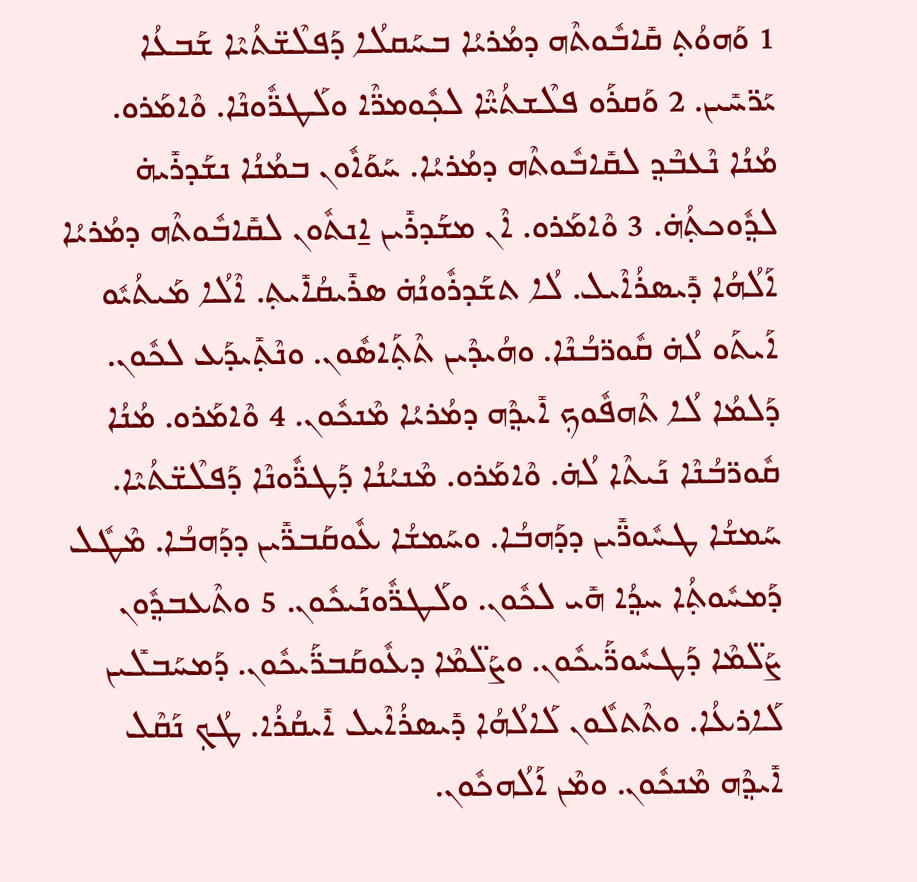1 ܘܰܗܘܳܬ݂ ܩܺܐܒܽܘܬܶܗ ܕܡܳܪܝܳܐ ܒܚܰܩܠܳܐ ܕܰܦܠܶܫ̈ܬܳܝܶܐ ܫܰܒܥܳܐ ܝܰܖ̈ܚܺܝܢ. 2 ܘܰܩܪܰܘ ܦܠܶܫܬܳܝ̈ܶܐ ܠܟ݂ܽܘܡܖ̈ܶܐ ܘܠܰܛܖ̈ܽܘܢܶܐ. ܘܶܐܡܰܪܘ. ܡܳܢܳܐ ܢܶܥܒܶܕ݂ ܠܩܺܐܒܽܘܬܶܗ ܕܡܳܪܝܳܐ. ܚܰܘܰܐܽܘܢ ܒܡܳܢܳܐ ܢܫܰܕܪܺܝܗ̇ ܠܕ݂ܽܘܟܬ݂ܳܗ̇. 3 ܘܶܐܡܰܪܘ. ܐܶܢ ܡܫܰܕܪܺܝܢ ܐ̱ܢܬܽܘܢ ܠܩܺܐܒܽܘܬܶܗ ܕܡܳܪܝܳܐ ܐܰ‌ܠܳܗܳܐ ܕܺܝܣܪܳܐܶܝܠ. ܠܳܐ ܬܫܰܕܪܽܘܢܳܗ̇ ܣܪܺܝܩܳܐܺܝܬ݂. ܐܶܠܳܐ ܡܰܝܬܳܝܽܘ ܐܰܝܬܰܘ ܠܳܗ̇ ܩܽܘܖ̈ܒܳܢܶܐ. ܘܗܳܝܕܶܝܢ ܬܶܬ݂ܰܐܣܽܘܢ. ܘܢܶܬ݂ܺܝܕܰܥ ܠܟܽܘܢ. ܕܰܠܡܳܐ ܠܳܐ ܬܶܗܦܽܘܟ݂ ܐܺܝܕ݂ܶܗ ܕܡܳܪܝܳܐ ܡܶܢܟܽܘܢ. 4 ܘܶܐܡܰܪܘ. ܡܳܢܳܐ ܩܽܘܖ̈ܒܳܢܶܐ ܢܰܝܬܶܐ ܠܳܗ̇. ܘܶܐܡܰܪܘ. ܡܶܢܝܳܢܳܐ ܕܰܛܖ̈ܽܘܢܶܐ ܕܰܦܠܶܫ̈ܬܳܝܶܐ. ܚܰܡܫܳܐ ܛܚܽܘܖ̈ܺܝܢ ܕܕܰܗܒܳܐ. ܘܚܰܡܫܳܐ ܥܽܘܩܰܒܖ̈ܺܝܢ ܕܕܰܗܒܳܐ. ܡܶܛܽܠ ܕܰܡܚܽܘܬ݂ܳܐ ܚܕ݂ܳܐ ܗܺܝ ܠܟܽܘܢ. ܘܠܰܛܖ̈ܽܘܢܰܝܟܽܘܢ. 5 ܘܬܶܥܒܕ݂ܽܘܢ ܨܰܠ̈ܡܶܐ ܕܰܛܚܽܘܖ̈ܰܝܟܽܘܢ. ܘܨܰܠ̈ܡܶܐ ܕܥܽܘܩܰܒܖ̈ܰܝܟܽܘܢ. ܕܰܡܚܰܒܠܺܝܢ ܠܰܐܪܥܳܐ. ܘܬܶܬܠܽܘܢ ܠܰܐܠܳܗܳܐ ܕܺܝܣܪܳܐܶܝܠ ܐܺܝܩܳܪܳܐ. ܛܳܟ݂ ܢܰܩܶܠ ܐܺܝܕ݂ܶܗ ܡܶܢܟܽܘܢ. ܘܡܶܢ ܐܰܠܳܗܟܽܘܢ.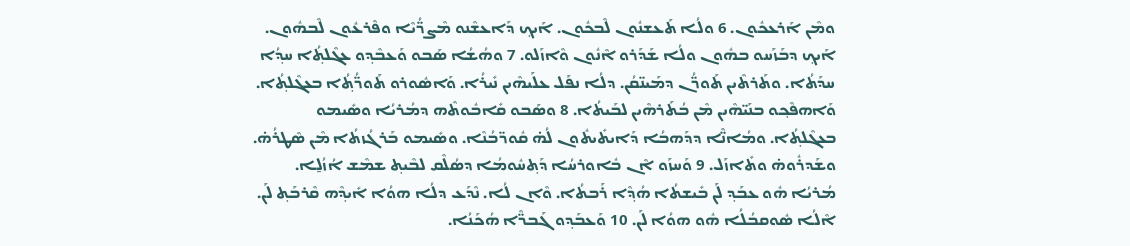ܘܡܶܢ ܐܰܪܥܟܽܘܢ. 6 ܘܠܳܐ ܬܰܥܫܢܽܘܢ ܠܶܒܟܽܘܢ. ܐܰܝܟ݂ ܕܰܐܥܫܶܢܘ ܡܶܨܖ̈ܳܝܶܐ ܘܦܶܪܥܽܘܢ ܠܶܒܗܽܘܢ. ܐܰܝܟ݂ ܕܒܰܙܰܚܘ ܒܗܽܘܢ ܘܠܳܐ ܫܰܕܰܪܘ ܐܶܢܽܘܢ ܘܶܐܙܰܠܘ. 7 ܘܗܳܫܳܐ ܣܰܒܘ ܘܰܥܒܶܕ݂ܘ ܥܓܶܠܬ݂ܳܐ ܚܕ݂ܳܐ ܚܕܰܬܳܐ. ܘܬܰܪܬܶܝܢ ܬܰܘܖ̈ܳܢ ܕܡܰܝܢ̈ܩܳܢ. ܕܠܳܐ ܢܦܰܠ ܥܠܰܝܗܶܝܢ ܢܺܝܪܳܐ. ܘܰܐܣܽܘܪܘ ܬܰܘܖ̈ܳܬ݂ܳܐ ܒܥܓܶܠܬ݂ܳܐ. ܘܰܐܗܦܶܟ݂ܘ ܒܢܰܝ̈ܗܶܝܢ ܡܶܢ ܒܳܬܰܪܗܶܝܢ ܠܒܰܝܬܳܐ. 8 ܘܣܰܒܘ ܩܺܐܒܽܘܬܶܗ ܕܡܳܪܝܳܐ ܘܣܺܝܡܘ ܒܥܓܶܠܬ݂ܳܐ. ܘܡܳܐܢ̈ܶܐ ܕܕܰܗܒܳܐ ܕܰܐܝܬܺܝܬܽܘܢ ܠܳܗ̇ ܩܽܘܖ̈ܒܳܢܶܐ. ܘܣܺܝܡܘ ܒܰܪܓܳܙܬܳܐ ܡܶܢ ܣܶܛܪܳܗ̇. ܘܫܰܕܪܽܘܗ̇ ܘܬܺܐܙܰܠ. 9 ܘܰܚܙܰܘ ܐܶܢ ܒܽܐܘܪܚܳܐ ܕܰܬ݂ܚܽܘܡܳܐ ܕܣܳܠܶܩ ܠܒܶܝܬ݂ ܫܡܶܫ ܐܳܙܳܠ̱ܐ. ܡܳܪܝܳܐ ܗܽܘ ܥܒܰܕ݂ ܠܰܢ ܒܺܝܫܬܳܐ ܗܳܕ݂ܶܐ ܪܰܒܬܳܐ. ܘܶܐܢ ܠܳܐ. ܢܶܕܰܥ ܕܠܳܐ ܗܘܳܐ ܐܺܝܕ݂ܶܗ ܩܶܪܒܰܬ݂ ܠܰܢ. ܐܶܠܳܐ ܣܽܘܩܒܳܠܳܐ ܗܽܘ ܗܘܳܐ ܠܰܢ. 10 ܘܰܥܒܰܕ݂ܘ ܓܰܒܖ̈ܶܐ ܗܳܟܰܢܳܐ.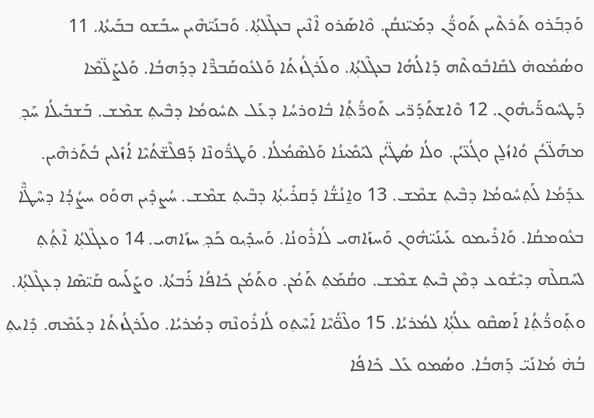ܘܰܕ݂ܒܰܪܘ ܬܰܪܬܶܝܢ ܬܰܘܖ̈ܳܢ ܕܡܰܝ̈ܢܩܳܢ. ܘܶܐܣܰܪܘ ܐܶܢܶܝܢ ܒܥܓܶܠܬ݂ܳܐ. ܘܰܒܢܰܝ̈ܗܶܝܢ ܚܒܰܫܘ ܒܒܰܝܬܳܐ. 11 ܘܣܳܡܽܘܗ̇ ܠܩܺܐܒܽܘܬܶܗ ܕܰܐ‌ܠܳܗܳܐ ܒܥܓܶܠܬ݂ܳܐ. ܘܠܰܪܓܳܙܬܳܐ ܘܰܠܥܽܘܩܰܒܖ̈ܶܐ ܕܕܰܗܒܳܐ. ܘܰܠܨܰܠ̈ܡܶܐ ܕܰܛܚܽܘܖ̈ܰܝܗܽܘܢ. 12 ܘܶܐܫܬܰܕܰܖ̈ܝ ܬܰܘܖ̈ܳܬ݂ܳܐ ܒܽܐܘܪܚܳܐ ܕܥܰܠ ܬܚܽܘܡܳܐ ܕܒܶܝܬ݂ ܫܡܶܫ. ܒܰܫܒܺܝܠܳܐ ܚܰܕ݂ ܡܗܰܠ̈ܟܳܢ ܘܳܐܙܳܠ̱ܢ ܘܓܳܥ̈ܝܳܢ. ܘܠܳܐ ܣܳܛ̈ܝܳܢ ܠܝܰܡܺܝܢܳܐ ܘܰܠܣܶܡܳܠܳܐ. ܘܰܛܖ̈ܽܘܢܶܐ ܕܰܦܠܶܫ̈ܬܳܝܶܐ ܐܳܙܺܠܝܢ ܒܳܬܰܪܗܶܝܢ. ܥܕܰܡܳܐ ܠܰܬ݂ܚܽܘܡܳܐ ܕܒܶܝܬ݂ ܫܡܶܫ. 13 ܘܐ̱ܢܳܫ̈ܳܐ ܕܰܩܪܺܝܬ݂ܳܐ ܕܒܶܝܬ݂ ܫܡܶܫ. ܚܳܨܕܺܝܢ ܗܘܰܘ ܚܨܳܕܳܐ ܕܚܶܛ̈ܶܐ ܒܥܽܘܡܩܳܐ. ܘܰܐܪܺܝܡܘ ܥܰܝܢܰܝ̈ܗܽܘܢ ܘܰܚܙܰܐܗܝ ܠܳܐܪܽܘܢܳܐ. ܘܰܚܕ݂ܺܝܘ ܟܰܕ݂ ܚܙܰܐܗܝ. 14 ܘܥܓܶܠܬ݂ܳܐ ܐܶܬ݂ܳܬ݂ ܠܚܰܩܠܶܗ ܕܝܶܫܽܘܥ ܕܡܶܢ ܒܶܝܬ݂ ܫܡܶܫ. ܘܩܳܡܰܬ݂ ܬܰܡܳܢ. ܘܬܰܡܳܢ ܟܺܐܦܳܐ ܪܰܒܬܳܐ. ܘܨܰܠܰܚܘ ܩܰܝ̈ܣܶܐ ܕܥܓܶܠܬ݂ܳܐ. ܘܬ݂ܰܘܖ̈ܳܬ݂ܳܐ ܐܰܣܩܶܘ ܥܠܳܬ݂ܳܐ ܠܡܳܪܝܳܐ. 15 ܘܠܶܘ̈ܳܝܶܐ ܐܰܚܶܬ݂ܘ ܠܳܐܪܽܘܢܶܗ ܕܡܳܪܝܳܐ. ܘܠܰܪܓܳܙܬܳܐ ܕܥܰܡܶܗ. ܕܺܐܝܬ݂ ܒܳܗ̇ ܡܳܐܢܰܝ̈ ܕܰܗܒܳܐ. ܘܣܳܡܘ ܥܰܠ ܟܺܐܦܳܐ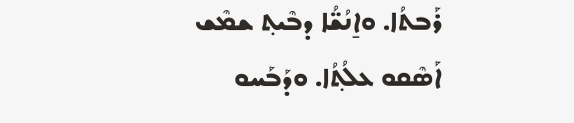ܪܰܒܬܳܐ. ܘܐ̱ܢܳܫ̈ܳܐ ܕܒܶܝܬ݂ ܫܡܶܫ ܐܰܣܶܩܘ ܥܠܳܬ݂ܳܐ. ܘܕܰܒܰܚܘ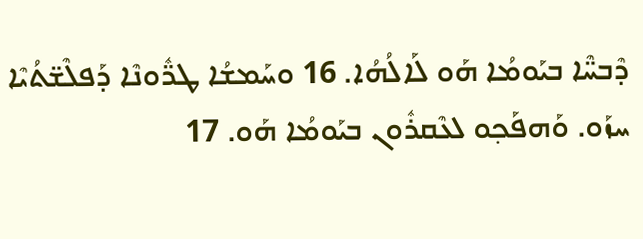ܕܶܒܚ̈ܶܐ ܒܝܰܘܡܳܐ ܗܰܘ ܠܰܐܠܳܗܳܐ. 16 ܘܚܰܡܫܳܐ ܛܖ̈ܽܘܢܶܐ ܕܰܦܠܶܫ̈ܬܳܝܶܐ ܚܙܰܘ. ܘܰܗܦܰܟ݂ܘ ܠܥܶܩܪܽܘܢ ܒܝܰܘܡܳܐ ܗܰܘ. 17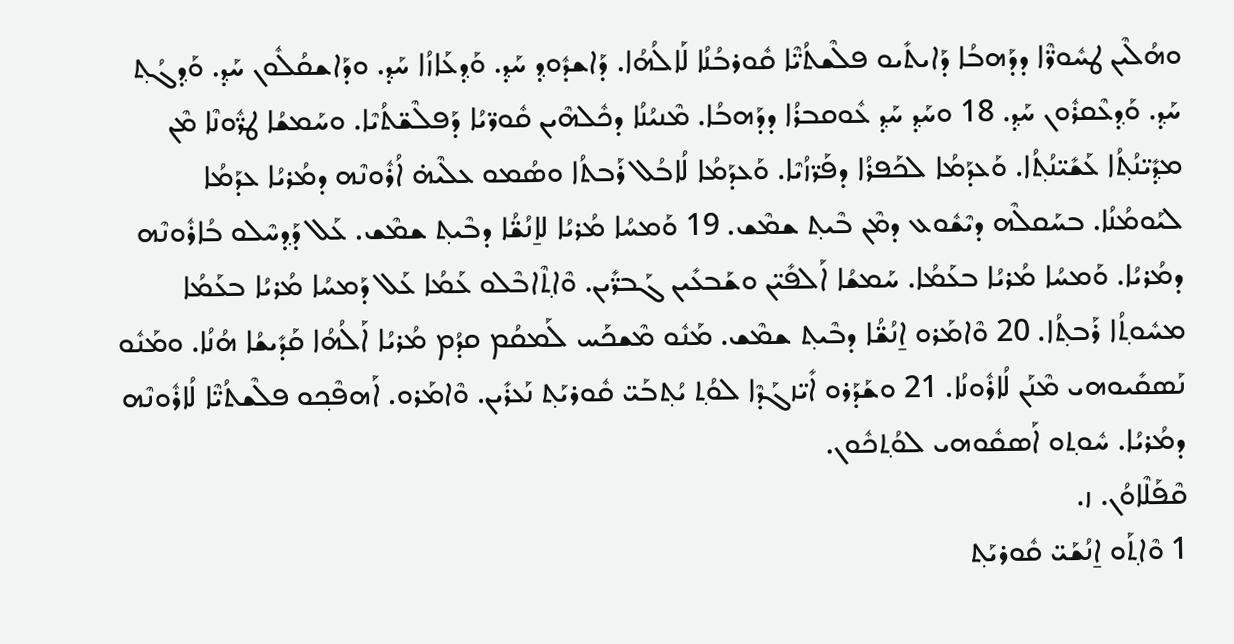ܘܗܳܠܶܝܢ ܛܚܽܘܖ̈ܶܐ ܕܕܰܗܒܳܐ ܕܰܐܝܬܺܝܘ ܦܠܶܫܬܳܝ̈ܶܐ ܩܽܘܪܒܳܢܳܐ ܠܰܐܠܳܗܳܐ. ܕܰܐܫܕܽܘܕ݂ ܚܰܕ݂. ܘܰܕ݂ܥܰܐܙܳܐ ܚܰܕ݂. ܘܕܰܐܫܩܳܠܽܘܢ ܚܰܕ݂. ܘܰܕ݂ܓܳܬ݂ ܚܰܕ݂. ܘܰܕ݂ܥܶܩܪܽܘܢ ܚܰܕ݂. 18 ܘܚܰܕ݂ ܚܰܕ݂ ܥܽܘܩܒܪܳܐ ܕܕܰܗܒܳܐ. ܡܶܢܝܳܢܳܐ ܕܟܽܠܗܶܝܢ ܩܽܘܖ̈ܝܳܐ ܕܰܦܠܶܫ̈ܬܳܝܶܐ. ܘܚܰܡܫܳܐ ܛܖ̈ܽܘܢܶܐ ܡܶܢ ܡܕ݂ܺܝ̈ܢܳܬ݂ܳܐ ܥܰܫܺܝ̈ܢܳܬ݂ܳܐ. ܘܰܥܕܰܡܳܐ ܠܟܰܦܪܳܐ ܕܦܰܖ̈ܙܳܝܶܐ. ܘܰܥܕܰܡܳܐ ܠܳܐܒܳܠ ܪܰܒܬܳܐ ܘܣܳܡܘ ܥܠܶܝܗ̇ ܐܳܪܽܘܢܶܗ ܕܡܳܪܝܳܐ ܥܕܰܡܳܐ ܠܝܰܘܡܳܢܳܐ. ܒܚܰܩܠܶܗ ܕܝܶܫܽܘܥ ܕܡܶܢ ܒܶܝܬ݂ ܫܡܶܫ. 19 ܘܰܡܚܳܐ ܡܳܪܝܳܐ ܠܐ̱ܢܳܫ̈ܳܐ ܕܒܶܝܬ݂ ܫܡܶܫ. ܥܰܠ ܕܰܕ݂ܚܶܠܘ ܒܳܐܪܽܘܢܶܗ ܕܡܳܪܝܳܐ. ܘܰܡܚܳܐ ܡܳܪܝܳܐ ܒܥܰܡܳܐ. ܚܰܡܫܳܐ ܐܰܠܦܺܝ̈ܢ ܘܫܰܒܥܺܝܢ ܓܰܒܖ̈ܺܝܢ. ܘܶܐܬ݂ܶܐܒܶܠܘ ܥܰܡܳܐ ܥܰܠ ܕܰܡܚܳܐ ܡܳܪܝܳܐ ܒܥܰܡܳܐ ܡܚܽܘܬ݂ܳܐ ܪܰܒܬ݂ܳܐ. 20 ܘܶܐܡܰܪܘ ܐ̱ܢܳܫ̈ܳܐ ܕܒܶܝܬ݂ ܫܡܶܫ. ܡܰܢܽܘ ܡܶܫܟܰܚ ܠܰܡܩܳܡ ܩܕܳܡ ܡܳܪܝܳܐ ܐܰ‌ܠܳܗܳܐ ܩܰܕܺܝܫܳܐ ܗܳܢܳܐ. ܘܡܰܢܽܘ ܢܰܣܩܺܝܘܗܝ ܡܶܢܰܢ ܠܳܐܪܽܘܢܳܐ. 21 ܘܫܰܕܰܪܘ ܐܺܝ̈ܙܓܰܕܶܐ ܠܘܳܬ݂ ܝܳܬ݂ܒܰܝ̈ ܩܽܘܪܝܰܬ݂ ܢܰܥܪܺܝܢ. ܘܶܐܡܰܪܘ. ܐܰܗܦܶܟ݂ܘ ܦܠܶܫܬܳܝ̈ܶܐ ܠܳܐܪܽܘܢܶܗ ܕܡܳܪܝܳܐ. ܚܽܘܬ݂ܘ ܐܰܣܩܽܘܗܝ ܠܘܳܬ݂ܟܽܘܢ.
ܩܶܦܰܠܶܐܘܳܢ. ܙ.
1 ܘܶܐܬ݂ܰܘ ܐ̱ܢܳܫܰܝ̈ ܩܽܘܪܝܰܬ݂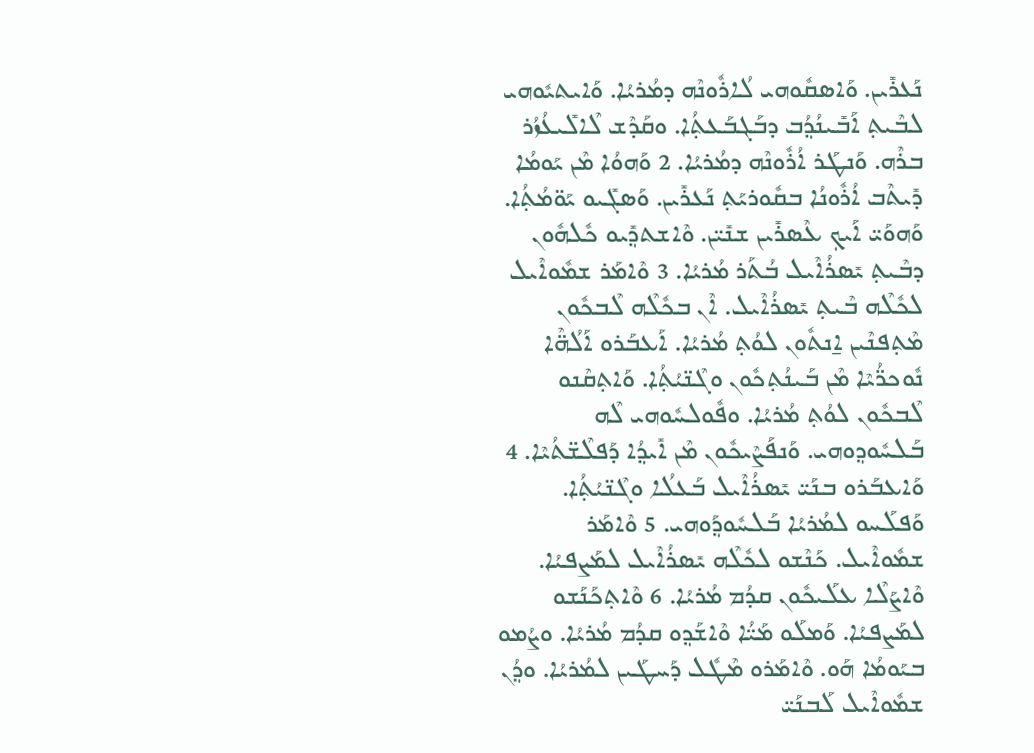ܢܰܥܪܺܝܢ. ܘܰܐܣܩܽܘܗܝ ܠܳܐܪܽܘܢܶܗ ܕܡܳܪܝܳܐ. ܘܰܐܝܬܝܽܘܗܝ ܠܒܶܝܬ݂ ܐܰܒܺܝܢܳܕ݂ܳܒ ܕܒܰܓܒܰܥܬ݂ܳܐ. ܘܩܰܕܶܫ ܠܶܐܠܺܝܥܳܙܳܪ ܒܪܶܗ. ܘܰܢܛܰܪ ܐܳܪܽܘܢܶܗ ܕܡܳܪܝܳܐ. 2 ܘܰܗܘܳܐ ܡܶܢ ܝܰܘܡܳܐ ܕܺܝܬܶܒ ܐܳܪܽܘܢܳܐ ܒܩܽܘܪܝܰܬ݂ ܢܰܥܪܺܝܢ. ܘܰܣܓܺܝܘ ܝܰܘ̈ܡܳܬ݂ܳܐ. ܘܰܗܘܰܝ̈ ܐܰܝܟ݂ ܥܶܣܪܺܝܢ ܫܢܺܝ̈ܢ. ܘܶܐܫܬܕ݂ܺܝܘ ܟܽܠܗܽܘܢ ܕܒܶܝܬ݂ ܝܺܣܪܳܐܶܝܠ ܒܳܬܰܪ ܡܳܪܝܳܐ. 3 ܘܶܐܡܰܪ ܫܡܽܘܐܶܝܠ ܠܟܽܠܶܗ ܒܶܝܬ݂ ܝܺܣܪܳܐܶܝܠ. ܐܶܢ ܒܟܽܠܶܗ ܠܶܒܟܽܘܢ ܡܶܬ݂ܦܢܶܝܢ ܐ̱ܢܬܽܘܢ ܠܘܳܬ݂ ܡܳܪܝܳܐ. ܐܰܥܒܰܪܘ ܐܰܠܳܗ̈ܶܐ ܢܽܘܟܖ̈ܳܝܶܐ ܡܶܢ ܒܰܝܢܳܬ݂ܟܽܘܢ ܘܓܶܢ̈ܝܳܬ݂ܳܐ. ܘܰܐܬ݂ܩܶܢܘ ܠܶܒܟܽܘܢ ܠܘܳܬ݂ ܡܳܪܝܳܐ. ܘܦܽܘܠܚܽܘܗܝ ܠܶܗ ܒܰܠܚܽܘܕ݂ܘܗܝ. ܘܰܢܦܰܨܶܝܟܽܘܢ ܡܶܢ ܐܺܝܕ݂ܳܐ ܕܰܦܠܶܫ̈ܬܳܝܶܐ. 4 ܘܰܐܥܒܰܪܘ ܒܢܰܝ̈ ܝܺܣܪܳܐܶܝܠ ܒܰܥܠܳܐ ܘܓܶܢ̈ܝܳܬ݂ܳܐ. ܘܰܦܠܰܚܘ ܠܡܳܪܝܳܐ ܒܰܠܚܽܘܕ݂ܰܘܗܝ. 5 ܘܶܐܡܰܪ ܫܡܽܘܐܶܝܠ. ܟܰܢܶܫܘ ܠܟܽܠܶܗ ܝܺܣܪܳܐܶܝܠ ܠܡܰܨܦܝܳܐ. ܘܶܐܨܰܠܶܐ ܥܠܰܝܟܽܘܢ ܩܕܳܡ ܡܳܪܝܳܐ. 6 ܘܶܐܬ݂ܟܰܢܰܫܘ ܠܡܰܨܦܝܳܐ. ܘܰܡܠܰܘ ܡܰܝ̈ܳܐ ܘܶܐܫܰܕ݂ܘ ܩܕܳܡ ܡܳܪܝܳܐ. ܘܨܳܡܘ ܒܝܰܘܡܳܐ ܗܰܘ. ܘܶܐܡܰܪܘ ܡܶܛܽܠ ܕܰܚܛܰܝܢ ܠܡܳܪܝܳܐ. ܘܕ݂ܳܢ ܫܡܽܘܐܶܝܠ ܠܰܒܢܰܝ̈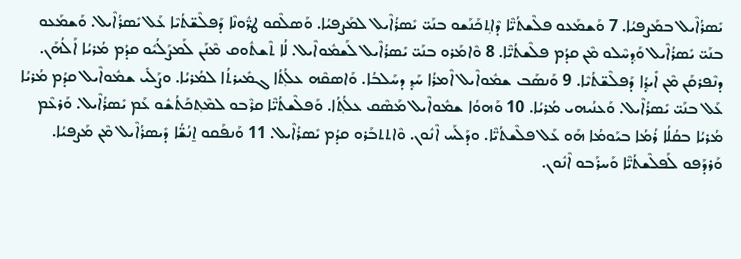ܝܺܣܪܳܐܶܝܠ ܒܡܰܨܦܝܳܐ. 7 ܘܰܫܡܰܥܘ ܦܠܶܫܬܳܝ̈ܶܐ ܕܶܐܬ݂ܟܰܢܰܫܘ ܒܢܰܝ̈ ܝܺܣܪܳܐܶܝܠ ܠܡܰܨܦܝܳܐ. ܘܰܣܠܶܩܘ ܛܖ̈ܽܘܢܶܐ ܕܰܦܠܶܫ̈ܬܳܝܶܐ ܥܰܠ ܝܺܣܪܳܐܶܝܠ. ܘܰܫܡܰܥܘ ܒܢܰܝ̈ ܝܺܣܪܳܐܶܝܠ ܘܰܕ݂ܚܶܠܘ ܡܶܢ ܩܕܳܡ ܦܠܶܫܬܳܝ̈ܶܐ. 8 ܘܶܐܡܰܪܘ ܒܢܰܝ̈ ܝܺܣܪܳܐܶܝܠ ܠܰܫܡܽܘܐܶܝܠ. ܠܳܐ ܬܶܫܬܽܘܩ ܡܶܢܰܢ ܠܰܡܨܰܠܳܝܽܘ ܩܕܳܡ ܡܳܪܝܳܐ ܐܰܠܳܗܰܢ. ܕܢܶܦܪܩܰܢ ܡܶܢ ܐܺܝܕ݂ܳܐ ܕܰܦܠܶܫ̈ܬܳܝܶܐ. 9 ܘܰܢܣܰܒ ܫܡܽܘܐܶܝܠ ܐܶܡܪܳܐ ܚܰܕ݂ ܕܚܰܠܒܳܐ. ܘܰܐܣܩܶܗ ܥܠܳܬ݂ܳܐ ܓܡܺܝܪܬܳܐ ܠܡܳܪܝܳܐ. ܘܨܰܠܺܝ ܫܡܽܘܐܶܝܠ ܩܕܳܡ ܡܳܪܝܳܐ ܥܰܠ ܒܢܰܝ̈ ܝܺܣܪܳܐܶܝܠ. ܘܰܥܢܳܝܗܝ ܡܳܪܝܳܐ. 10 ܘܰܗܘܳܐ ܫܡܽܘܐܶܝܠ ܡܰܣܶܩ ܥܠܳܬ݂ܳܐ. ܘܰܦܠܶܫܬܳܝ̈ܶܐ ܩܪܶܒܘ ܠܡܶܬ݂ܟܰܬܳܫܽܘ ܥܰܡ ܝܺܣܪܳܐܶܝܠ. ܘܰܪܥܶܡ ܡܳܪܝܳܐ ܒܩܳܠܳܐ ܪܳܡܳܐ ܒܝܰܘܡܳܐ ܗܰܘ ܥܰܠ ܦܠܶܫܬܳܝ̈ܶܐ. ܘܕܰܠܰܚ ܐܶܢܽܘܢ. ܘܶܐܬܬܒܰܪܘ ܩܕܳܡ ܝܺܣܪܳܐܶܝܠ. 11 ܘܰܢܦܰܩܘ ܐ̱ܢܳܫ̈ܳܐ ܕܺܝܣܪܳܐܶܝܠ ܡܶܢ ܡܰܨܦܝܳܐ. ܘܰܪܕܰܦܘ ܠܰܦܠܶܫܬܳܝ̈ܶܐ ܘܰܚܪܰܒܘ ܐܶܢܽܘܢ.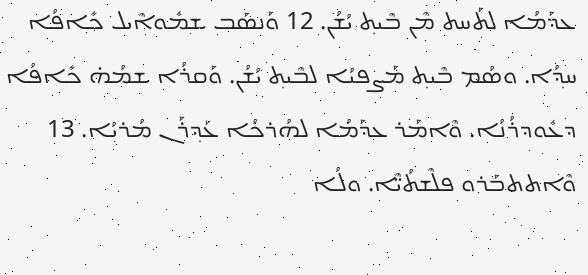ܥܕܰܡܳܐ ܠܬܰܚܬ ܡܶܢ ܒܶܝܬ݂ ܝܳܫܳܢ. 12 ܘܰܢܣܰܒ ܫܡܽܘܐܶܝܠ ܟܺܐܦܳܐ ܚܕ݂ܳܐ. ܘܣܳܡ ܒܶܝܬ݂ ܡܰܨܦܝܳܐ ܠܒܶܝܬ݂ ܝܳܫܳܢ. ܘܰܩܪܳܐ ܫܡܳܗ̇ ܟܺܐܦܳܐ ܕܥܽܘܕܪܳܢܳܐ. ܘܶܐܡܰܪ ܥܕܰܡܳܐ ܠܗܳܪܟܳܐ ܥܰܕ݂ܪܰܢ ܡܳܪܝܳܐ. 13 ܘܶܐܬܬܒܰܪܘ ܦܠܶܫܬܳܝ̈ܶܐ. ܘܠܳܐ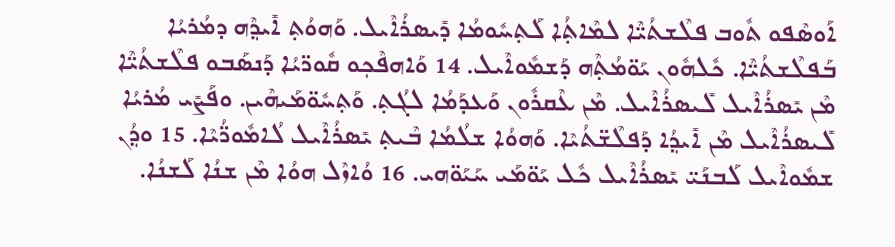ܐܰܘܣܶܦܘ ܬܽܘܒ ܦܠܶܫܬܳܝ̈ܶܐ ܠܡܶܐܬ݂ܳܐ ܠܰܬ݂ܚܽܘܡܳܐ ܕܺܝܣܪܳܐܶܝܠ. ܘܰܗܘܳܬ݂ ܐܺܝܕ݂ܶܗ ܕܡܳܪܝܳܐ ܒܰܦܠܶܫܬܳܝ̈ܶܐ. ܟܽܠܗܽܘܢ ܝܰܘ̈ܡܳܬ݂ܶܗ ܕܰܫܡܽܘܐܶܝܠ. 14 ܘܰܐܗܦܶܟ݂ܘ ܩܽܘܖ̈ܝܳܐ ܕܰܢܣܰܒܘ ܦܠܶܫܬܳܝ̈ܶܐ ܡܶܢ ܝܺܣܪܳܐܶܝܠ ܠܺܝܣܪܳܐܶܝܠ. ܡܶܢ ܥܶܩܪܽܘܢ ܘܰܥܕܰܡܳܐ ܠܓܳܬ݂. ܘܰܬ݂ܚܽܘ̈ܡܰܝܗܶܝܢ. ܘܦܰܨܺܝ ܡܳܪܝܳܐ ܠܺܝܣܪܳܐܶܝܠ ܡܶܢ ܐܺܝܕ݂ܳܐ ܕܰܦܠܶܫ̈ܬܳܝܶܐ. ܘܰܗܘܳܐ ܫܠܳܡܳܐ ܒܶܝܬ݂ ܝܺܣܪܳܐܶܝܠ ܠܳܐܡܽܘܖ̈ܳܝܶܐ. 15 ܘܕ݂ܳܢ ܫܡܽܘܐܶܝܠ ܠܰܒܢܰܝ̈ ܝܺܣܪܳܐܶܝܠ ܟܽܠ ܝܰܘ̈ܡܰܝ ܚܰܝܰܘ̈ܗܝ. 16 ܘܳܐܙܶܠ ܗܘܳܐ ܡܶܢ ܫܢܳܐ ܠܰܫܢܳܐ.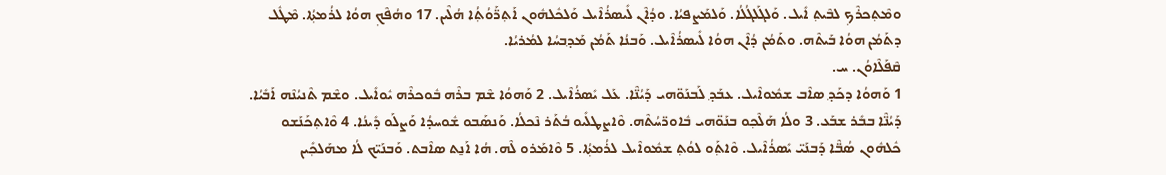ܘܡܶܬ݂ܟܪܶܟ݂ ܠܒܶܝܬ݂ ܐܺܝܠ. ܘܰܠܓܰܠܓܳܠܳܐ. ܘܰܠܡܰܨܦܝܳܐ. ܘܕܳܐܶܢ ܠܺܝܣܪܳܐܶܝܠ ܘܰܠܟܽܠܗܽܘܢ ܐܰܬ݂ܖ̈ܰܘܳܬ݂ܳܐ ܗܳܠܶܝܢ. 17 ܘܗܳܦܶܟ݂ ܗܘܳܐ ܠܪܳܡܬ݂ܳܐ. ܡܶܛܽܠ ܕܬܰܡܳܢ ܗܘܳܐ ܒܰܝܬܶܗ. ܘܬܰܡܳܢ ܕܳܐܶܢ ܗܘܳܐ ܠܺܝܣܪܳܐܶܝܠ. ܘܰܒܢܳܐ ܬܰܡܳܢ ܡܰܕ݂ܒܚܳܐ ܠܡܳܪܝܳܐ.
ܩܶܦܰܠܶܐܘܳܢ. ܚ.
1 ܘܰܗܘܳܐ ܕܟܰܕ݂ ܣܐܶܒ ܫܡܽܘܐܶܝܠ. ܥܒܰܕ݂ ܠܰܒܢܰܘ̈ܗܝ ܕܰܝܳܢ̈ܶܐ. ܥܰܠ ܝܺܣܪܳܐܶܝܠ. 2 ܘܰܗܘܳܐ ܫܶܡ ܒܪܶܗ ܒܽܘܟܪܶܗ ܝܽܘܐܺܝܠ. ܘܫܶܡ ܬܶܢܝܳܢܶܗ ܐܰܒܺܝܳܐ. ܕܰܝܳܢ̈ܶܐ ܒܒܺܪ ܫܒܰܥ. 3 ܘܠܳܐ ܗܰܠܶܟ݂ܘ ܒܢܰܘ̈ܗܝ ܒܽܐܘܖ̈ܚܳܬܶܗ. ܘܶܐܨܛܠܺܝܘ ܒܳܬܰܪ ܢܶܟܠܳܐ. ܘܰܢܣܰܒܘ ܫܽܘܚܕܳܐ ܘܰܨܠܰܘ ܕܺܝܢܳܐ. 4 ܘܶܐܬ݂ܟܰܢܰܫܘ ܟܽܠܗܽܘܢ ܣܳܒ̈ܶܐ ܕܰܒܢܰܝ̈ ܝܺܣܪܳܐܶܝܠ. ܘܶܐܬ݂ܰܘ ܠܘܳܬ݂ ܫܡܽܘܐܶܝܠ ܠܪܳܡܬ݂ܳܐ. 5 ܘܶܐܡܰܪܘ ܠܶܗ. ܗܳܐ ܐܰܢ̱ܬ ܣܐܶܒܬ. ܘܰܒܢܰܝ̈ܟ ܠܳܐ ܡܗܰܠܟ݂ܺܝܢ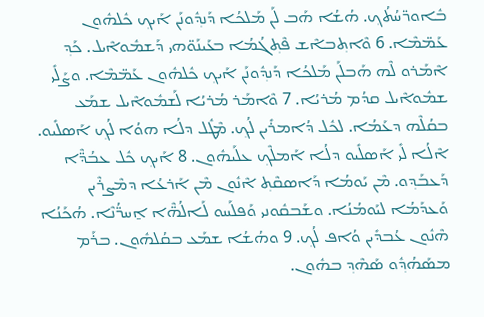ܒܽܐܘܖ̈ܚܳܬܳܟ݂. ܗܳܫܳܐ ܗܰܒ ܠܰܢ ܡܰܠܟܳܐ ܕܰܢܕ݂ܽܘܢܰܢ ܐܰܝܟ݂ ܟܽܠܗܽܘܢ ܥܰܡ̈ܡܶܐ. 6 ܘܶܐܬ݂ܒܐܶܫ ܦܶܬ݂ܓܳܡܳܐ ܒܥܰܝܢܰܘ̈ܗܝ ܕܰܫܡܽܘܐܶܝܠ. ܟܰܕ݂ ܐܶܡܰܪܘ ܠܶܗ ܗܰܒܠܰܢ ܡܰܠܟܳܐ ܕܰܢܕ݂ܽܘܢܰܢ ܐܰܝܟ݂ ܟܽܠܗܽܘܢ ܥܰܡ̈ܡܶܐ. ܘܨܰܠܺܝ ܫܡܽܘܐܶܝܠ ܩܕܳܡ ܡܳܪܝܳܐ. 7 ܘܶܐܡܰܪ ܡܳܪܝܳܐ ܠܰܫܡܽܘܐܶܝܠ ܫܡܰܥ ܒܩܳܠܶܗ ܕܥܰܡܳܐ. ܠܟܽܠ ܕܳܐܡܪܺܝܢ ܠܳܟ݂. ܡܶܛܽܠ ܕܠܳܐ ܗܘܳܐ ܠܳܟ݂ ܐܰܣܠܺܝܘ. ܐܶܠܳܐ ܠܺܝ ܐܰܣܠܺܝܘ ܕܠܳܐ ܐܰܡܠܶܟ݂ ܥܠܰܝܗܽܘܢ. 8 ܐܰܝܟ݂ ܟܽܠ ܥܒܳܕ̈ܶܐ ܕܰܥܒܰܕ݂ܘ. ܡܶܢ ܝܰܘܡܳܐ ܕܰܐܣܩܶܬ݂ ܐܶܢܽܘܢ ܡܶܢ ܐܰܪܥܳܐ ܕܡܶܨܪܶܝܢ ܘܰܥܕܰܡܳܐ ܠܝܰܘܡܳܢܳܐ. ܘܫܰܒܩܽܘܢܝ ܘܰܦܠܰܚܘ ܠܰܐܠܳܗ̈ܶܐ ܐ̱ܚܖ̈ܳܢܶܐ. ܗܳܟܰܢܳܐ ܗܶܢܽܘܢ ܥܳܒܕܺܝܢ ܘܳܐܦ ܠܳܟ݂. 9 ܘܗܳܫܳܐ ܫܡܰܥ ܒܩܳܠܗܽܘܢ. ܒܪܰܡ ܡܣܰܗܳܕ݂ܽܘ ܣܰܗܶܕ݂ ܒܗܽܘܢ.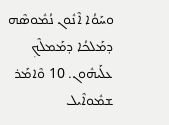ܘܚܰܘܳܐ ܐܶܢܽܘܢ ܢܳܡܽܘܣܶܗ ܕܡܰܠܟܳܐ ܕܡܰܡܠܶܟ݂ ܥܠܰܝܗܽܘܢ. 10 ܘܶܐܡܰܪ ܫܡܽܘܐܶܝܠ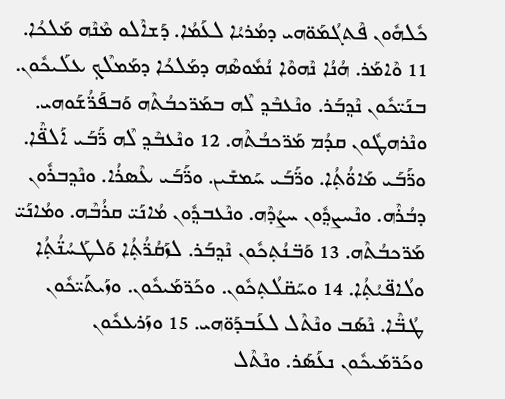ܟܽܠܗܽܘܢ ܦܶܬܓܳܡܰܘ̈ܗܝ ܕܡܳܪܝܳܐ ܠܥܰܡܳܐ. ܕܰܫܐܶܠܘ ܡܶܢܶܗ ܡܰܠܟܳܐ. 11 ܘܶܐܡܰܪ. ܗܳܢܳܐ ܢܶܗܘܶܐ ܢܳܡܽܘܣܶܗ ܕܡܰܠܟܳܐ ܕܡܰܡܠܶܟ݂ ܥܠܰܝܟܽܘܢ. ܒܢܰܝ̈ܟܽܘܢ ܢܶܕ݂ܒܰܪ. ܘܢܶܥܒܶܕ݂ ܠܶܗ ܒܡܰܖ̈ܟܒܳܬܶܗ ܘܰܒܦܰܖ̈ܳܫܰܘܗܝ. ܘܢܶܪܗܛܽܘܢ ܩܕܳܡ ܡܰܖ̈ܟܒܳܬܶܗ. 12 ܘܢܶܥܒܶܕ݂ ܠܶܗ ܖ̈ܰܒܰܝ ܐܰܠܦ̈ܶܐ. ܘܖ̈ܰܒܰܝ ܡܰܐܘ̈ܳܬ݂ܳܐ. ܘܖ̈ܰܒܰܝ ܚܰܡܫܺܝܢ. ܘܖ̈ܰܒܰܝ ܥܶܣܪܳܐ. ܘܢܶܕ݂ܒܪܽܘܢ ܕܒܳܪܶܗ. ܘܢܶܚܨܕ݂ܽܘܢ ܚܨܳܕܶܗ. ܘܢܶܥܒܕ݂ܽܘܢ ܡܳܐܢܰܝ̈ ܩܪܳܒܶܗ. ܘܡܳܐܢܰܝ̈ ܡܰܖ̈ܟܒܳܬܶܗ. 13 ܘܰܒ̈ܢܳܬ݂ܟܽܘܢ ܢܶܕ݂ܒܰܪ. ܠܙܰܩܳܖ̈ܳܬ݂ܳܐ ܘܰܠܛܰܚܳܢ̈ܳܬ݂ܳܐ ܘܠܳܐܦ̈ܝܳܬ݂ܳܐ. 14 ܘܚܰܩ̈ܠܳܬ݂ܟܽܘܢ. ܘܟܰܖ̈ܡܰܝܟܽܘܢ. ܘܙܰܝܬܰܝ̈ܟܽܘܢ ܛܳܒ̈ܶܐ. ܢܶܣܰܒ ܘܢܶܬܶܠ ܠܥܰܒܕܰܘ̈ܗܝ. 15 ܘܙܰܪܥܟܽܘܢ ܘܟܰܖ̈ܡܰܝܟܽܘܢ ܢܥܰܣܰܪ. ܘܢܶܬܶܠ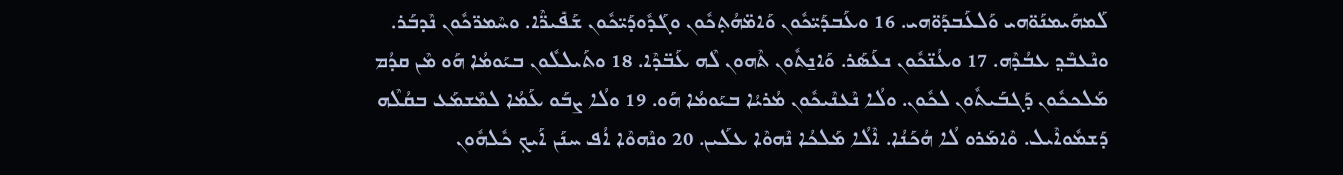ܠܰܡܗܰܝܡܢܰܘ̈ܗܝ ܘܰܠܥܰܒܕܰܘ̈ܗܝ. 16 ܘܥܰܒܕܰܝ̈ܟܽܘܢ ܘܰܐܡ̈ܗܳܬ݂ܟܽܘܢ ܘܓܰܕܽܘܕܰܝ̈ܟܽܘܢ ܫܰܦܺܝܖ̈ܶܐ. ܘܚܶܡܖ̈ܟܽܘܢ ܢܶܕܒܰܪ. ܘܢܶܥܒܶܕ݂ ܥܒܳܕܶܗ. 17 ܘܥܳܢ̈ܟܽܘܢ ܢܥܰܣܰܪ. ܘܰܐܢ̱ܬܽܘܢ ܬܶܗܘܢ ܠܶܗ ܥܰܒ̈ܕܶܐ. 18 ܘܬܰܝܠܠܽܘܢ ܒܝܰܘܡܳܐ ܗܰܘ ܡܶܢ ܩܕܳܡ ܡܰܠܟܟܽܘܢ ܕܰܓܒܰܝܬܽܘܢ ܠܟܽܘܢ. ܘܠܳܐ ܢܶܥܢܶܝܟܽܘܢ ܡܳܪܝܳܐ ܒܝܰܘܡܳܐ ܗܰܘ. 19 ܘܠܳܐ ܨܒܰܘ ܥܰܡܳܐ ܠܡܶܫܡܰܥ ܒܩܳܠܶܗ ܕܰܫܡܽܘܐܶܝܠ. ܘܶܐܡܰܪܘ ܠܳܐ ܗܳܟܰܢܳܐ. ܐܶܠܳܐ ܡܰܠܟܳܐ ܢܶܗܘܶܐ ܥܠܰܝܢ. 20 ܘܢܶܗܘܶܐ ܐܳܦ ܚܢܰܢ ܐܰܝܟ݂ ܟܽܠܗܽܘܢ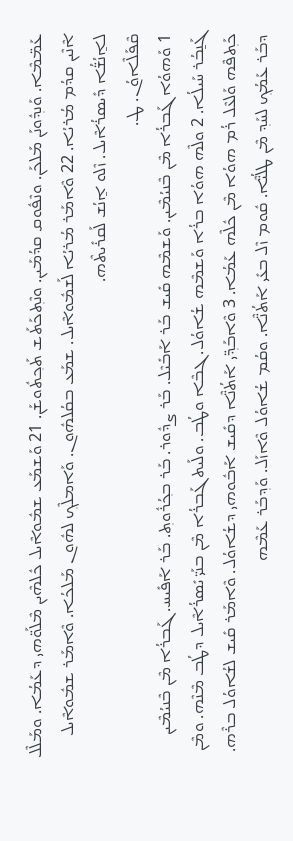ܥܰܡ̈ܡܶܐ. ܘܰܢܕ݂ܽܘܢܰܢ ܡܰܠܟܰܢ. ܘܢܶܦܽܘܩ ܩܕܳܡܰܝܢ. ܘܢܶܬ݂ܟܰܬܰܫ ܬܰܟ݂ܬܽܘܫܰܢ. 21 ܘܰܫܡܰܥ ܫܡܽܘܐܶܝܠ ܟܽܠܗܶܝܢ ܡܶܠܰܘ̈ܗܝ ܕܥܰܡܳܐ. ܘܡܰܠܶܠ ܐܶܢܶܝܢ ܩܕܳܡ ܡܳܪܝܳܐ. 22 ܘܶܐܡܰܪ ܡܳܪܝܳܐ ܠܰܫܡܽܘܐܶܝܠ. ܫܡܰܥ ܒܩܳܠܗܽܘܢ. ܘܰܐܡܠܶܟ݂ ܠܗܽܘܢ ܡܰܠܟܳܐ. ܘܶܐܡܰܪ ܫܡܽܘܐܶܝܠ ܠܐ̱ܢܳܫ̈ܳܐ ܕܺܝܣܪܳܐܶܝܠ. ܙܶܠܘ ܐ̱ܢܳܫ ܠܰܩܪܺܝܬܶܗ.
ܩܶܦܰܠܶܐܘܳܢ. ܛ.
1 ܘܰܗܘܳܐ ܓܰܒܪܳܐ ܡܶܢ ܒܶܢܝܳܡܶܝܢ. ܘܰܫܡܶܗ ܩܺܝܫ ܒܰܪ ܐܰܒܺܝܶܠ. ܒܰܪ ܨܕܽܘܪ. ܒܰܪ ܒܟ݂ܳܪܽܘܬ݂. ܒܰܪ ܐܰܦܺܝܚ. ܓܰܒܪܳܐ ܡܶܢ ܒܶܢܝܳܡܶܝܢ ܓܰܢ̱ܒܳܪ ܚܰܝܠܳܐ. 2 ܘܠܶܗ ܗܘܳܐ ܒܪܳܐ ܘܰܫܡܶܗ ܫܳܐܘܳܠ. ܓܒܶܐ ܘܛܳܒ. ܘܠܰܝܬ ܓܰܒܪܳܐ ܡܶܢ ܒܢܰܝ̈ ܝܺܣܪܳܐܶܝܠ ܕܛܳܒ ܡܶܢܶܗ. ܘܡܶܢ ܟܰܬ݂ܦܶܗ ܘܰܠܥܶܠ ܪܳܡ ܗܘܳܐ ܡܶܢ ܟܽܠܶܗ ܥܰܡܳܐ. 3 ܘܶܐܒܰܕ݂̈ܝ ܐܰܬܳܢ̈ܶܐ ܕܩܺܝܫ ܐܰܒܽܘܗܝ ܕܫܳܐܘܳܠ. ܘܶܐܡܰܪ ܩܺܝܫ ܠܫܳܐܘܳܠ ܒܪܶܗ. ܕܒܰܪ ܥܰܡܳܟ݂ ܠܚܰܕ݂ ܡܶܢ ܛܠܳܝ̈ܶܐ. ܩܽܘܡ ܙܶܠ ܒܥܺܝ ܐܰܬܳܢ̈ܶܐ. ܘܩܳܡ ܫܳܐܘܳܠ ܘܶܐܙܰܠ. ܘܰܕ݂ܒܰܪ ܥܰܡܶܗ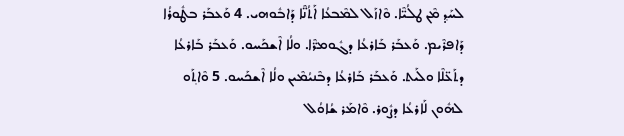ܠܚܰܕ݂ ܡܶܢ ܛܠܳܝ̈ܶܐ. ܘܶܐܙܰܠ ܠܡܶܒܥܳܐ ܐܰܬܳܢ̈ܶܐ ܕܰܐܒܽܘܗܝ. 4 ܘܰܥܒܰܪ ܒܛܽܘܪܳܐ ܕܰܐܦܪܶܝܡ. ܘܰܥܒܰܪ ܒܰܐܪܥܳܐ ܕܓܽܘܡܖ̈ܶܐ. ܘܠܳܐ ܐܶܫܟܰܚܘ. ܘܰܥܒܰܪ ܒܰܐܪܥܳܐ ܕܬܰܥ̈ܠܶܐ ܘܠܰܝܬ. ܘܰܥܒܰܪ ܒܰܐܪܥܳܐ ܕܒܶܢܝܳܡܶܝܢ ܘܠܳܐ ܐܶܫܟܰܚܘ. 5 ܘܶܐܬ݂ܰܘ ܠܗܽܘܢ ܠܰܐܪܥܳܐ ܕܨܽܘܪ. ܘܶܐܡܰܪ ܫܳܐܘܳܠ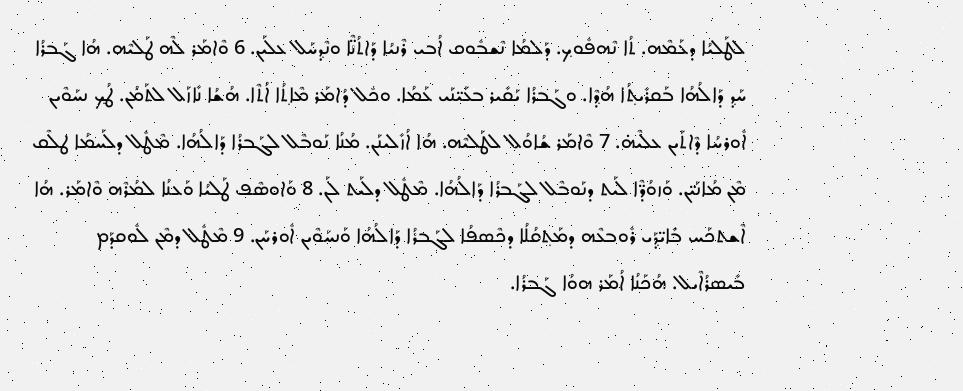ܠܛܰܠܝܳܐ ܕܥܰܡܶܗ. ܬܳܐ ܢܶܗܦܽܘܟ݂. ܕܰܠܡܳܐ ܢܶܫܒܽܘܩ ܐܳܒܝ ܪܶܢܝܳܐ ܕܰܐܬܳܢ̈ܶܐ ܘܢܶܕ݂ܚܰܠ ܥܠܰܝܢ. 6 ܘܶܐܡܰܪ ܠܶܗ ܛܰܠܝܶܗ. ܗܳܐ ܓܰܒܪܳܐ ܚܰܕ݂ ܕܰܐ‌ܠܳܗܳܐ ܒܰܩܪܺܝܬ݂ܳܐ ܗܳܕ݂ܶܐ. ܘܓܰܒܪܳܐ ܝܰܩܺܝܪ ܒܥܰܝ̈ܢܰܝ ܥܰܡܳܐ. ܘܟܽܠ ܕܳܐܡܰܪ ܡܶܐܬ݂ܳܐ ܐܳܬܶܐ. ܗܳܫܳܐ ܢܺܐܙܰܠ ܠܬܰܡܳܢ. ܛܳܟ݂ ܢܚܰܘܶܝܢ ܐܽܘܪܚܳܐ ܕܶܐܬܰܝܢ ܥܠܶܝܗ̇. 7 ܘܶܐܡܰܪ ܫܳܐܘܳܠ ܠܛܰܠܝܶܗ. ܗܳܐ ܐܳܙܺܠܝܢܰܢ. ܡܳܢܳܐ ܢܰܘܒܶܠ ܠܓܰܒܪܳܐ ܕܰܐ‌ܠܳܗܳܐ. ܡܶܛܽܠ ܕܠܰܚܡܳܐ ܛܠܶܩ ܡܶܢ ܡܳܐܢܰܝ̈ܢ. ܘܰܙܘܳܕ̈ܶܐ ܠܰܝܬ ܕܢܰܘܒܶܠ ܠܓܰܒܪܳܐ ܕܰܐ‌ܠܳܗܳܐ. ܡܶܛܽܠ ܕܠܰܝܬ ܠܰܢ. 8 ܘܰܐܘܣܶܦ ܛܰܠܝܳܐ ܘܰܥܢܳܐ ܠܡܳܪܶܗ ܘܶܐܡܰܪ. ܗܳܐ ܐܶܫܬܟܰܚ ܒܺܐܝ̈ܕ݂ܰܝ ܪܽܘܒܥܶܗ ܕܡܰܬ݂ܩܳܠܳܐ ܕܟܶܣܦܳܐ ܠܓܰܒܪܳܐ ܕܰܐ‌ܠܳܗܳܐ ܘܰܢܚܰܘܶܝܢ ܐܽܘܪܚܰܢ. 9 ܡܶܛܽܠ ܕܡܶܢ ܠܽܘܩܕܰܡ ܒܺܝܣܪܳܐܶܝܠ. ܗܳܟܰܢܳܐ ܐܳܡܰܪ ܗܘܳܐ ܓܰܒܪܳܐ.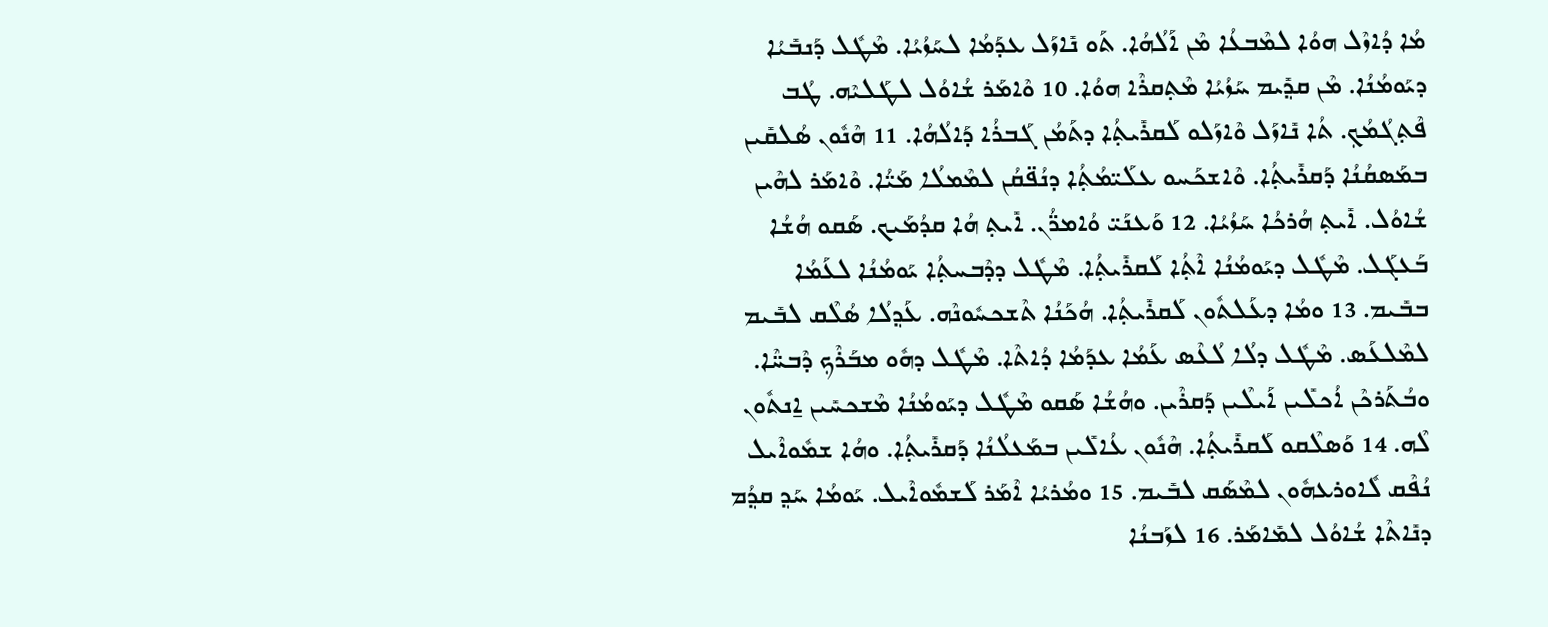ܡܳܐ ܕܳܐܙܶܠ ܗܘܳܐ ܠܡܶܒܥܳܐ ܡܶܢ ܐܰ‌ܠܳܗܳܐ. ܬܰܘ ܢܺܐܙܰܠ ܥܕܰܡܳܐ ܠܚܰܙܳܝܳܐ. ܡܶܛܽܠ ܕܰܢܒܺܝܳܐ ܕܝܰܘܡܳܢܳܐ. ܡܶܢ ܩܕ݂ܺܝܡ ܚܰܙܳܝܳܐ ܡܶܬ݂ܩܪܶܐ ܗܘܳܐ. 10 ܘܶܐܡܰܪ ܫܳܐܘܳܠ ܠܛܰܠܝܶܗ. ܛܳܒ ܦܶܬ݂ܓܳܡܳܟ݂. ܬܳܐ ܢܺܐܙܰܠ ܘܶܐܙܰܠܘ ܠܰܩܪܺܝܬ݂ܳܐ ܕܬܰܡܳܢ ܓܰܒܪܳܐ ܕܰܐ‌ܠܳܗܳܐ. 11 ܗܶܢܽܘܢ ܣܳܠܩܺܝܢ ܒܡܰܣܩܳܢܳܐ ܕܰܩܪܺܝܬ݂ܳܐ. ܘܶܐܫܟܰܚܘ ܥܠܰܝ̈ܡܳܬ݂ܳܐ ܕܢܳܦ̈ܩܳܢ ܠܡܶܡܠܳܐ ܡܰܝ̈ܳܐ. ܘܶܐܡܰܪ ܠܗܶܝܢ ܫܳܐܘܳܠ. ܐܺܝܬ݂ ܗܳܪܟܳܐ ܚܰܙܳܝܳܐ. 12 ܘܰܥܢܰܝ̈ ܘܳܐܡܖ̈ܳܢ. ܐܺܝܬ݂ ܗܳܐ ܩܕܳܡܰܝܟ. ܣܰܩܘ ܗܳܫܳܐ ܒܰܥܓܰܠ. ܡܶܛܽܠ ܕܝܰܘܡܳܢܳܐ ܐܶܬ݂ܳܐ ܠܰܩܪܺܝܬ݂ܳܐ. ܡܶܛܽܠ ܕܕܶܒܚܬ݂ܳܐ ܝܰܘܡܳܢܳܐ ܠܥܰܡܳܐ ܒܒܺܝܡ. 13 ܘܡܳܐ ܕܥܰܠܬܽܘܢ ܠܰܩܪܺܝܬ݂ܳܐ. ܗܳܟܰܢܳܐ ܬܶܫܟܚܽܘܢܶܗ. ܥܰܕ݂ܠܳܐ ܣܳܠܶܩ ܠܒܺܝܡ ܠܡܶܠܥܰܣ. ܡܶܛܽܠ ܕܠܳܐ ܠܳܥܶܣ ܥܰܡܳܐ ܥܕܰܡܳܐ ܕܳܐܬܶܐ. ܡܶܛܽܠ ܕܗܽܘ ܡܒܰܪܶܟ݂ ܕܶܒܚ̈ܶܐ. ܘܒܳܬܰܪܟܶܢ ܐܳܟܠܺܝܢ ܐܰܝܠܶܝܢ ܕܰܩܪܶܝܢ. ܘܗܳܫܳܐ ܣܰܩܘ ܡܶܛܽܠ ܕܝܰܘܡܳܢܳܐ ܡܶܫܟܚܺܝܢ ܐ̱ܢܬܽܘܢ ܠܶܗ. 14 ܘܰܣܠܶܩܘ ܠܰܩܪܺܝܬ݂ܳܐ. ܗܶܢܽܘܢ ܥܳܐܠܺܝܢ ܒܡܰܥܠܳܢܳܐ ܕܰܩܪܺܝܬ݂ܳܐ. ܘܗܳܐ ܫܡܽܘܐܶܝܠ ܢܳܦܶܩ ܠܽܐܘܪܥܗܽܘܢ ܠܡܶܣܰܩ ܠܒܺܝܡ. 15 ܘܡܳܪܝܳܐ ܐܶܡܰܪ ܠܰܫܡܽܘܐܶܝܠ. ܝܰܘܡܳܐ ܚܰܕ݂ ܩܕ݂ܳܡ ܕܢܺܐܬܶܐ ܫܳܐܘܳܠ ܠܡܺܐܡܰܪ. 16 ܠܙܰܒܢܳܐ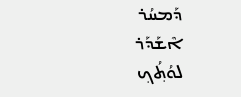ܕܰܡܚܳܪ ܐܶܫܰܕܰܪ ܠܘܳܬ݂ܳܟ݂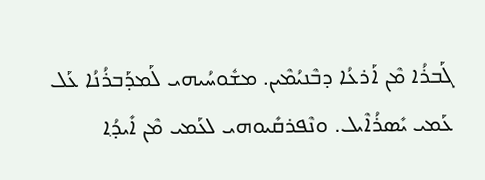ܓܰܒܪܳܐ ܡܶܢ ܐܰܪܥܳܐ ܕܒܶܢܝܳܡܶܝܢ. ܡܫܽܘܚܳܝܗܝ ܠܰܡܕܰܒܪܳܢܳܐ ܥܰܠ ܥܰܡܝ ܝܺܣܪܳܐܶܝܠ. ܘܢܶܦܪܩܺܝܘܗܝ ܠܥܰܡܝ ܡܶܢ ܐܺܝܕ݂ܳܐ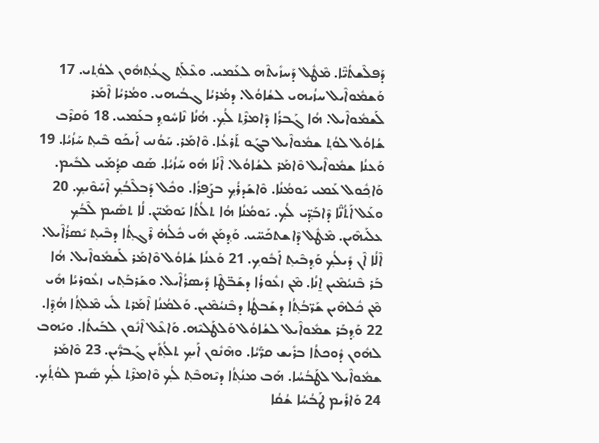ܕܰܦܠܶܫܬܳܝ̈ܶܐ. ܡܶܛܽܠ ܕܰܚܙܺܝܬܶܗ ܠܥܰܡܝ. ܘܥܶܠܰܬ݂ ܓܥܳܬ݂ܗܽܘܢ ܠܘܳܬ݂ܝ. 17 ܘܰܫܡܽܘܐܶܝܠ ܚܙܳܝܗܝ ܠܫܳܐܘܳܠ. ܕܡܳܪܝܳܐ ܓܒܳܝܗܝ. ܘܡܳܪܝܳܐ ܐܶܡܰܪ ܠܰܫܡܽܘܐܶܝܠ. ܗܳܐ ܓܰܒܪܳܐ ܕܶܐܡܪܶܬ݂ ܠܳܟ݂. ܗܳܢܳܐ ܢܶܐܚܽܘܕ݂ ܒܥܰܡܝ. 18 ܘܰܩܪܶܒ ܫܳܐܘܳܠ ܠܘܳܬ݂ ܫܡܽܘܐܶܝܠ ܒܓܰܘ ܬܰܪܥܳܐ. ܘܶܐܡܰܪ. ܚܰܘܳܢܝ ܐܰܝܟܰܘ ܒܶܝܬ݂ ܚܰܙܳܝܳܐ. 19 ܘܰܥܢܳܐ ܫܡܽܘܐܶܝܠ ܘܶܐܡܰܪ ܠܫܳܐܘܳܠ. ܐܶܢܳܐ ܗܽܘ ܚܰܙܳܝܳܐ. ܣܰܩ ܩܕ݂ܳܡܰܝ ܠܒܺܝܡ. ܘܰܐܟ݂ܽܘܠ ܥܰܡܝ ܝܰܘܡܳܢܳܐ. ܘܶܐܫܰܕܪܳܟ݂ ܒܨܰܦܪܳܐ. ܘܟܽܠ ܕܰܒܠܶܒܳܟ݂ ܐܶܚܰܘܶܝܟ݂. 20 ܘܥܰܠ ܐܰܬܳܢ̈ܶܐ ܕܶܐܒܰܕ݂̈ܝ ܠܳܟ݂. ܝܰܘܡܳܢܳܐ ܗܳܐ ܬܠܳܬܳܐ ܝܰܘܡܺܝ̈ܢ. ܠܳܐ ܬܣܺܝܡ ܠܶܒܳܟ݂ ܥܠܰܝܗܶܝܢ. ܡܶܛܽܠ ܕܶܐܫܬܟܰܚ̈ܝ. ܘܰܕ݂ܡܰܢ ܗܺܝ ܟܽܠܳܗ̇ ܪܶܓܬ݂ܳܐ ܕܒܶܝܬ݂ ܝܺܣܪܳܐܶܝܠ. ܐܶܠܳܐ ܐܶܢ ܕܺܝܠܳܟ݂ ܘܰܕ݂ܒܶܝܬ݂ ܐܰܒܽܘܟ݂. 21 ܘܰܥܢܳܐ ܫܳܐܘܳܠ ܘܶܐܡܰܪ ܠܰܫܡܽܘܐܶܝܠ. ܗܳܐ ܒܰܪ ܒܶܢܝܳܡܶܝܢ ܐ̱ܢܳܐ. ܡܶܢ ܙܥܽܘܪܳܐ ܕܫܰܒ̈ܛܶܐ ܕܺܝܣܪܳܐܶܝܠ. ܘܫܰܪܒܰܬ݂ܝ ܙܥܽܘܪܝܳܐ ܗܺܝ ܡܶܢ ܟܽܠܗܶܝܢ ܫܰܖ̈ܒܳܬ݂ܳܐ ܕܫܰܒܛܳܐ ܕܒܶܢܝܳܡܶܝܢ. ܘܰܠܡܳܢܳܐ ܐܶܡܰܪܬ ܠܺܝ ܡܶܠܬ݂ܳܐ ܗܳܕ݂ܶܐ. 22 ܘܰܕ݂ܒܰܪ ܫܡܽܘܐܶܝܠ ܠܫܳܐܘܳܠ ܘܰܠܛܰܠܝܶܗ. ܘܰܐܥܶܠ ܐܶܢܽܘܢ ܠܒܰܝܬܳܐ. ܘܝܰܗܒ ܠܗܽܘܢ ܕܽܘܟܬܳܐ ܒܪܺܝܫ ܩܖ̈ܰܝܳܐ. ܘܗܶܢܽܘܢ ܐܰܝܟ݂ ܬܠܳܬ݂ܺܝܢ ܓܰܒܖ̈ܺܝܢ. 23 ܘܶܐܡܰܪ ܫܡܽܘܐܶܝܠ ܠܛܰܒܳܚܳܐ. ܗܰܒ ܡܢܳܬ݂ܳܐ ܕܝܶܗܒܶܬ݂ ܠܳܟ݂ ܘܶܐܡܪܶܬ݂ ܠܳܟ݂ ܣܺܝܡ ܠܘܳܬ݂ܳܟ݂. 24 ܘܰܐܪܺܝܡ ܛܰܒܳܚܳܐ ܫܳܩܳܐ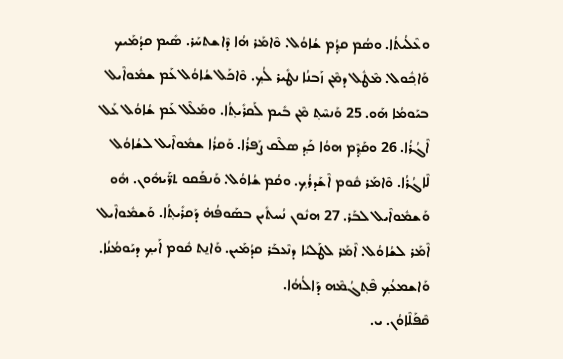ܘܥܶܠܳܝܬܳܐ. ܘܣܳܡ ܩܕ݂ܳܡ ܫܳܐܘܳܠ. ܘܶܐܡܰܪ ܗܳܐ ܕܶܐܫܬܚܰܪ. ܣܺܝܡ ܩܕܳܡܰܝܟ ܘܰܐܟ݂ܽܘܠ. ܡܶܛܽܠ ܕܡܶܢ ܙܰܒܢܳܐ ܢܛܺܝܪ ܠܳܟ݂. ܘܶܐܟܰܠ ܫܳܐܘܳܠ ܥܰܡ ܫܡܽܘܐܶܝܠ ܒܝܰܘܡܳܐ ܗܰܘ. 25 ܘܰܢܚܶܬ݂ ܡܶܢ ܒܺܝܡ ܠܰܩܪܺܝܬ݂ܳܐ. ܘܡܰܠܶܠ ܥܰܡ ܫܳܐܘܳܠ ܥܰܠ ܐܶܓܳܪܳܐ. 26 ܘܩܰܕ݂ܶܡ ܗܘܳܐ ܟܰܕ݂ ܣܠܶܩ ܨܰܦܪܳܐ. ܘܰܩܪܳܐ ܫܡܽܘܐܶܝܠ ܠܫܳܐܘܳܠ ܠܶܐܓܳܪܳܐ. ܘܶܐܡܰܪ ܩܽܘܡ ܐܶܫܰܕܪܳܟ݂. ܘܩܳܡ ܫܳܐܘܳܠ. ܘܰܢܦܰܩܘ ܬܖ̈ܰܝܗܽܘܢ. ܗܽܘ ܘܰܫܡܽܘܐܶܝܠ ܠܒܰܪ. 27 ܗܢܽܘܢ ܢܳܚܬܺܝܢ ܒܣܰܘܦܳܗ̇ ܕܰܩܪܺܝܬ݂ܳܐ. ܘܰܫܡܽܘܐܶܝܠ ܐܶܡܰܪ ܠܫܳܐܘܳܠ. ܐܶܡܰܪ ܠܛܰܠܝܳܐ ܕܢܶܥܒܰܪ ܩܕܳܡܰܝܢ. ܘܰܐܢ̱ܬ ܩܽܘܡ ܐܰܝܟ݂ ܕܝܰܘܡܳܢܳܐ. ܘܰܐܫܡܥܳܟ݂ ܦܶܬ݂ܓܳܡܶܗ ܕܰܐ‌ܠܳܗܳܐ.
ܩܶܦܰܠܶܐܘܳܢ. ܝ.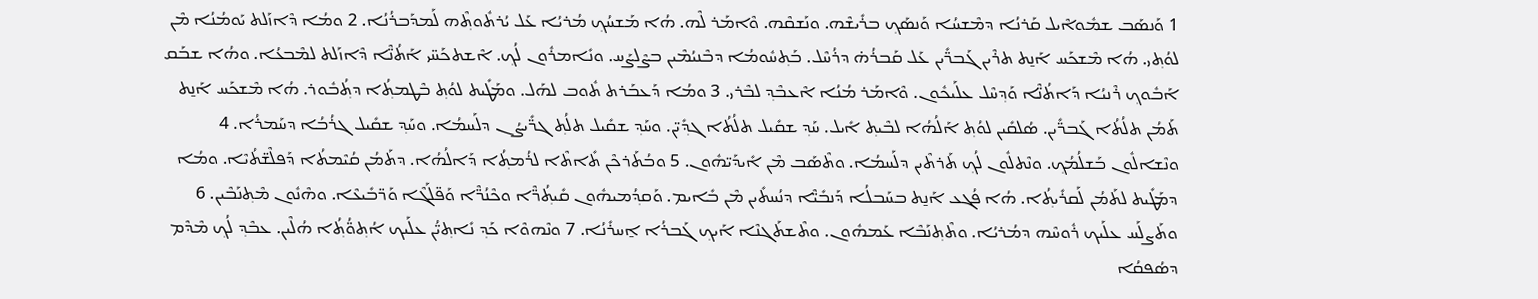1 ܘܰܢܣܰܒ ܫܡܽܘܐܶܝܠ ܩܰܪܢܳܐ ܕܡܶܫܚܳܐ ܘܰܢܣܰܟ݂ ܒܪܺܝܫܶܗ. ܘܢܰܫܩܶܗ. ܘܶܐܡܰܪ ܠܶܗ. ܗܳܐ ܡܰܫܚܳܟ݂ ܡܳܪܝܳܐ ܥܰܠ ܝܳܪܬܽܘܬ݂ܶܗ ܠܰܡܕܰܒܪܳܢܳܐ. 2 ܘܡܳܐ ܕܶܐܙܰܠܬ ܝܰܘܡܳܢܳܐ ܡܶܢ ܠܘܳܬ݂ܝ. ܗܳܐ ܡܶܫܟܰܚ ܐܰܢ̱ܬ ܬܪܶܝܢ ܓܰܒܖ̈ܺܝܢ ܥܰܠ ܩܰܒܪܳܗ̇ ܕܪܳܚܶܠ. ܒܰܬ݂ܚܽܘܡܳܐ ܕܒܶܢܝܳܡܶܝܢ ܒܨܶܠܨܰܚ. ܘܢܺܐܡܪܽܘܢ ܠܳܟ݂. ܐܶܫܬܟܰܚ̈ܝ ܐܰܬܳܢ̈ܶܐ ܕܶܐܙܰܠܬ ܠܡܶܒܥܳܐ. ܘܗܳܐ ܫܒܰܩ ܐܰܒܽܘܟ݂ ܪܶܢܝܳܐ ܕܰܐܬܳܢ̈ܶܐ ܘܰܕ݂ܚܶܠ ܥܠܰܝܟܽܘܢ. ܘܶܐܡܰܪ ܡܳܢܳܐ ܐܶܥܒܶܕ݂ ܠܒܶܪܝ. 3 ܘܡܳܐ ܕܰܥܒܰܪܬ ܬܽܘܒ ܠܗܰܠ. ܘܡܰܛܺܝܬ ܠܘܳܬ݂ ܒܶܛܡܬ݂ܳܐ ܕܬ݂ܳܒܽܘܪ. ܗܳܐ ܡܶܫܟܰܚ ܐܰܢ̱ܬ ܬܰܡܳܢ ܬܠܳܬܳܐ ܓܰܒܖ̈ܺܝܢ. ܣܳܠܩܺܝܢ ܠܘܳܬ݂ ܐܰ‌ܠܳܗܳܐ ܠܒܶܝܬ݂ ܐܺܝܠ. ܚܰܕ݂ ܫܩܺܝܠ ܬܠܳܬܳܐ ܓܕ݂ܺܝ̈ܢ. ܘܚܰܕ݂ ܫܩܺܝܠ ܬܠܳܬ݂ ܓܖ̈ܺܝܨܳܢ ܕܠܰܚܡܳܐ. ܘܚܰܕ݂ ܫܩܺܝܠ ܓܪܳܒܳܐ ܕܚܰܡܪܳܐ. 4 ܘܢܶܫܐܠܽܘܢ ܒܰܫܠܳܡܳܟ݂. ܘܢܶܬܠܽܘܢ ܠܳܟ݂ ܬܰܪܬܶܝܢ ܕܠܰܚܡܳܐ. ܘܬܶܣܰܒ ܡܶܢ ܐܺܝܕܰܝ̈ܗܽܘܢ. 5 ܘܒܳܬܰܪܟܶܢ ܬܺܐܬܶܐ ܠܪܳܡܬ݂ܳܐ ܕܰܐ‌ܠܳܗܳܐ. ܕܬܰܡܳܢ ܩܳܝܶܡܬܳܐ ܕܰܦܠܶܫ̈ܬܳܝܶܐ. ܘܡܳܐ ܕܡܰܛܺܝܬ ܠܬܰܡܳܢ ܠܰܩܪܺܝܬ݂ܳܐ. ܗܳܐ ܦܳܓܥ ܐܰܢ̱ܬ ܒܚܰܒܠܳܐ ܕܰܢܒܺܝ̈ܶܐ ܕܢܳܚܬܺܝܢ ܡܶܢ ܒܺܐܝܡ. ܘܰܩܕ݂ܳܡܝܗܽܘܢ ܩܺܝܬ݂ܳܖ̈ܶܐ ܘܟܶܢܳܖ̈ܶܐ ܘܰܦ̈ܠܰܓܶܐ ܘܰܖ̈ܒܺܝܥܶܐ. ܘܗܶܢܽܘܢ ܡܶܬ݂ܢܰܒܶܝܢ. 6 ܘܬܰܨܠܰܚ ܥܠܰܝܟ ܪܽܘܚܶܗ ܕܡܳܪܝܳܐ. ܘܬܶܬ݂ܢܰܒܶܐ ܥܰܡܗܽܘܢ. ܘܬܶܫܬܰܓܢܶܐ ܐܰܝܟ݂ ܓܰܒܪܳܐ ܐ̱ܚܪܺܢܳܐ. 7 ܘܢܶܗܘܶܐ ܟܰܕ݂ ܢܺܐܬ݂ܝ̈ܳܢ ܥܠܰܝܟ ܐܳܬ݂ܘ̈ܳܬ݂ܳܐ ܗܳܠܶܝܢ. ܥܒܶܕ݂ ܠܳܟ݂ ܡܶܕܶܡ ܕܣܳܦܩܳܐ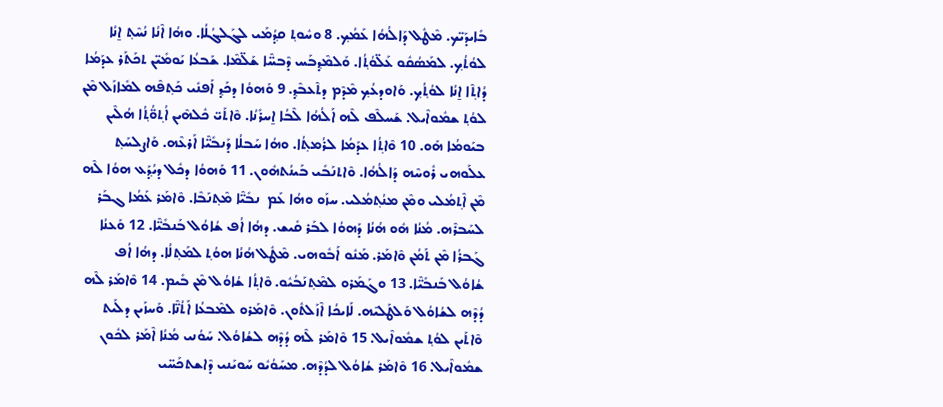ܒܺܐܝܕܰܝ̈ܟ. ܡܶܛܽܠ ܕܰܐ‌ܠܳܗܳܐ ܥܰܡܳܟ݂. 8 ܘܚܽܘܬ݂ ܩܕ݂ܳܡܰܝ ܠܓܰܠܓܳܠܳܐ. ܘܗܳܐ ܐܶܢܳܐ ܢܳܚܶܬ݂ ܐ̱ܢܳܐ ܠܘܳܬܳܟ݂. ܠܡܰܣܳܩܽܘ ܥܰܠ̈ܘܳܬ݂ܳܐ. ܘܰܠܡܶܕ݂ܒܰܚ ܕܶܒܚ̈ܶܐ ܫܰܠ̈ܡܶܐ. ܫܰܒܥܳܐ ܝܰܘܡܺܝ̈ܢ ܬܟܰܬܰܪ ܥܕܰܡܳܐ ܕܳܐܬ݂ܶܐ ܐ̱ܢܳܐ ܠܘܳܬ݂ܳܟ݂. ܘܰܐܘܕܥܳܟ݂ ܡܶܕܶܡ ܕܬܶܥܒܶܕ݂. 9 ܘܰܗܘܳܐ ܕܟܰܕ݂ ܐܰܦܢܺܝ ܟܰܬ݂ܦܶܗ ܠܡܺܐܙܰܠ ܡܶܢ ܠܘܳܬ݂ ܫܡܽܘܐܶܝܠ. ܫܰܚܠܶܦ ܠܶܗ ܐܰ‌ܠܳܗܳܐ ܠܶܒܳܐ ܐ̱ܚܪܺܢܳܐ. ܘܶܐܬܰܝ̈ ܟܽܠܗܶܝܢ ܐܳܬ݂ܘ̈ܳܬ݂ܳܐ ܗܳܠܶܝܢ ܒܝܰܘܡܳܐ ܗܰܘ. 10 ܘܶܐܬ݂ܳܐ ܥܕܰܡܳܐ ܠܪܳܡܬ݂ܳܐ. ܘܗܳܐ ܚܰܒܠܳܐ ܕܰܢܒܺܝ̈ܶܐ ܐܰܪܥܶܗ. ܘܰܐܨܠܚܰܬ݂ ܥܠܰܘܗܝ ܪܽܘܚܶܗ ܕܰܐ‌ܠܳܗܳܐ. ܘܶܐܬܢܰܒܺܝ ܒܰܝܢܳܬܗܽܘܢ. 11 ܘܰܗܘܳܐ ܕܟܽܠ ܕܝܳܕ݂ܰܥ ܗܘܳܐ ܠܶܗ ܡܶܢ ܐܶܬ݂ܡܳܠܝ ܘܡܶܢ ܡܢܳܬ݂ܡܳܠܝ. ܚܙܰܘ ܘܗܳܐ ܥܰܡ  ܢܒܺܝ̈ܶܐ ܡܶܬ݂ܢܰܒܶܐ. ܘܶܐܡܰܪ ܥܰܡܳܐ ܓܒܰܪ ܠܚܰܒܪܶܗ. ܡܳܢܳܐ ܗܽܘ ܗܳܢܳܐ ܕܰܗܘܳܐ ܠܒܰܪ ܩܺܝܫ. ܕܗܳܐ ܐܳܦ ܫܳܐܘܳܠ ܒܰܢܒܺܝ̈ܶܐ. 12 ܘܰܥܢܳܐ ܓܰܒܪܳܐ ܡܶܢ ܬܰܡܳܢ ܘܶܐܡܰܪ. ܡܰܢܽܘ ܐܰܒܽܘܗܝ. ܡܶܛܽܠ ܗܳܢܳܐ ܗܘܳܬ݂ ܠܡܰܬ݂ܠܳܐ. ܕܗܳܐ ܐܳܦ ܫܳܐܘܳܠ ܒܰܢܒܺܝ̈ܶܐ. 13 ܘܓܰܡܰܪܘ ܠܡܶܬ݂ܢܰܒܳܝܽܘ. ܘܶܐܬ݂ܳܐ ܫܳܐܘܳܠ ܡܶܢ ܒܺܝܡ. 14 ܘܶܐܡܰܪ ܠܶܗ ܕܳܕܶܗ ܠܫܳܐܘܳܠ ܘܰܠܛܰܠܝܶܗ. ܠܰܐܝܟܳܐ ܐܶܙܰܠܬܽܘܢ. ܘܶܐܡܰܪܘ ܠܡܶܒܥܳܐ ܐܰܬܳܢ̈ܶܐ. ܘܰܚܙܰܝܢ ܕܠܰܝܬ ܘܶܐܬܰܝܢ ܠܘܳܬ݂ ܫܡܽܘܐܶܝܠ. 15 ܘܶܐܡܰܪ ܠܶܗ ܕܳܕܶܗ ܠܫܳܐܘܳܠ. ܚܰܘܳܢܝ ܡܳܢܳܐ ܐܶܡܰܪ ܠܟܽܘܢ ܫܡܽܘܐܶܝܠ. 16 ܘܶܐܡܰܪ ܫܳܐܘܳܠ ܠܕܳܕܶܗ. ܡܚܰܘܳܝܽܘ ܚܰܘܝܰܢܝ ܕܶܐܫܬܟܰܚ̈ܝ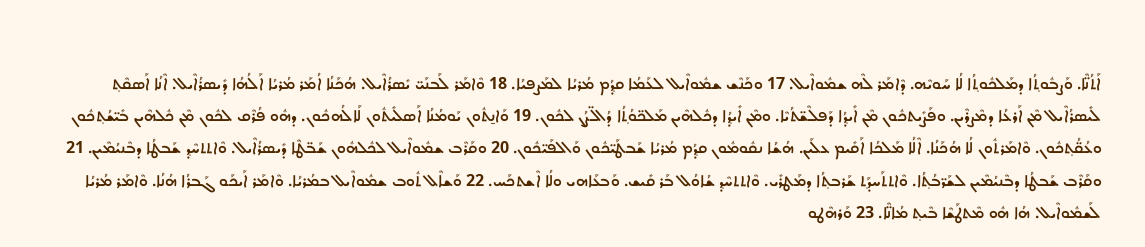ܐܰܬܳܢ̈ܶܐ. ܘܰܨܒܽܘܬ݂ܳܐ ܕܡܰܠܟܽܘܬ݂ܳܐ ܠܳܐ ܚܰܘܝܶܗ. ܕܶܐܡܰܪ ܠܶܗ ܫܡܽܘܐܶܝܠ. 17 ܘܟܰܢܶܫ ܫܡܽܘܐܶܝܠ ܠܥܰܡܳܐ ܩܕ݂ܳܡ ܡܳܪܝܳܐ ܠܡܰܨܦܝܳܐ. 18 ܘܶܐܡܰܪ ܠܰܒܢܰܝ̈ ܝܺܣܪܳܐܶܝܠ. ܗܳܟܰܢܳܐ ܐܳܡܰܪ ܡܳܪܝܳܐ ܐܰ‌ܠܳܗܳܐ ܕܺܝܣܪܳܐܶܝܠ. ܐܶܢܳܐ ܐܰܣܩܶܬ݂ ܠܺܝܣܪܳܐܶܝܠ ܡܶܢ ܐܰܪܥܳܐ ܕܡܶܨܪܶܝܢ. ܘܦܰܨܺܝܬܟܽܘܢ ܡܶܢ ܐܺܝܕ݂ܳܐ ܕܰܦܠܶܫ̈ܬܳܝܶܐ. ܘܡܶܢ ܐܺܝܕ݂ܳܐ ܕܟܽܠܗܶܝܢ ܡܰܠܟ̈ܘܳܬ݂ܳܐ ܕܳܐܠ̈ܨܳܢ ܠܟܽܘܢ. 19 ܘܰܐܢ̱ܬܽܘܢ ܝܰܘܡܳܢܳܐ ܐܰܣܠܺܝܬܽܘܢ ܠܰܐܠܳܗܟܽܘܢ. ܕܗܽܘ ܦܳܪܶܩ ܠܟܽܘܢ ܡܶܢ ܟܽܠܗܶܝܢ ܒܺܝ̈ܫܳܬ݂ܟܽܘܢ ܘܥܳܩ̈ܳܬ݂ܟܽܘܢ. ܘܶܐܡܰܪܬܽܘܢ ܠܳܐ ܗܳܟܰܢܳܐ. ܐܶܠܳܐ ܡܰܠܟܳܐ ܐܰܩܺܝܡ ܥܠܰܝܢ. ܗܳܫܳܐ ܢܩܽܘܡܽܘܢ ܩܕ݂ܳܡ ܡܳܪܝܳܐ ܫܰܒܛܰܝ̈ܟܽܘܢ ܘܰܐܠܦܰܝ̈ܟܽܘܢ. 20 ܘܩܰܪܶܒ ܫܡܽܘܐܶܝܠ ܠܟܽܠܗܽܘܢ ܫܰܒ̈ܛܶܐ ܕܺܝܣܪܳܐܶܝܠ. ܘܶܐܬܬܚܶܕ݂ ܫܰܒܛܳܐ ܕܒܶܢܝܳܡܶܝܢ. 21 ܘܩܰܪܶܒ ܫܰܒܛܳܐ ܕܒܶܢܝܳܡܶܝܢ ܠܫܰܖ̈ܒܳܬ݂ܳܐ. ܘܶܐܬܬܰܚܕܰܬ݂ ܫܰܪܒܬ݂ܳܐ ܕܡܰܛܪܺܝ. ܘܶܐܬܬܚܶܕ݂ ܫܳܐܘܳܠ ܒܰܪ ܩܺܝܫ. ܘܰܒܥܰܐܗܝ ܘܠܳܐ ܐܶܫܬܟܰܚ. 22 ܘܰܫܐܶܠ ܬܽܘܒ ܫܡܽܘܐܶܝܠ ܒܡܳܪܝܳܐ. ܘܶܐܡܰܪ ܐܰܝܟܰܘ ܓܰܒܪܳܐ ܗܳܢܳܐ. ܘܶܐܡܰܪ ܡܳܪܝܳܐ ܠܰܫܡܽܘܐܶܝܠ. ܗܳܐ ܗܽܘ ܡܶܬܛܰܫܶܐ ܒܶܝܬ݂ ܡܳܐܢ̈ܶܐ. 23 ܘܰܪܗܶܛܘ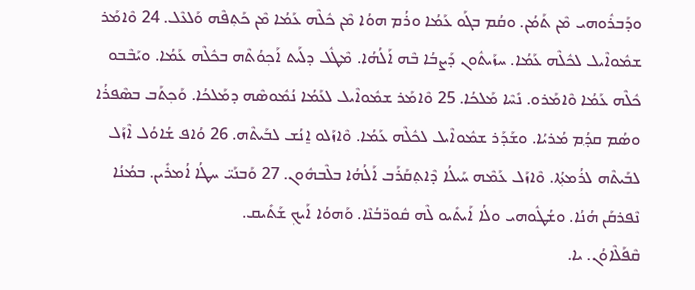ܘܕܰܒܪܽܘܗܝ ܡܶܢ ܬܰܡܳܢ. ܘܩܳܡ ܒܓܰܘ ܥܰܡܳܐ ܘܪܳܡ ܗܘܳܐ ܡܶܢ ܟܽܠܶܗ ܥܰܡܳܐ ܡܶܢ ܟܰܬ݂ܦܶܗ ܘܰܠܥܶܠ. 24 ܘܶܐܡܰܪ ܫܡܽܘܐܶܝܠ ܠܟܽܠܶܗ ܥܰܡܳܐ. ܚܙܰܝܬܽܘܢ ܕܰܨܒܳܐ ܒܶܗ ܐܰ‌ܠܳܗܳܐ. ܡܶܛܽܠ ܕܠܰܝܬ ܐܰܟ݂ܘܳܬܶܗ ܒܟܽܠܶܗ ܥܰܡܳܐ. ܘܝܰܒܶܒܘ ܟܽܠܶܗ ܥܰܡܳܐ ܘܶܐܡܰܪܘ. ܢܺܚܶܐ ܡܰܠܟܳܐ. 25 ܘܶܐܡܰܪ ܫܡܽܘܐܶܝܠ ܠܥܰܡܳܐ ܢܳܡܽܘܣܶܗ ܕܡܰܠܟܳܐ. ܘܰܟ݂ܬܰܒ ܒܣܶܦܪܳܐ ܘܣܳܡ ܩܕ݂ܳܡ ܡܳܪܝܳܐ. ܘܫܰܕܰܪ ܫܡܽܘܐܶܝܠ ܠܟܽܠܶܗ ܥܰܡܳܐ. ܘܶܐܙܰܠܘ ܐ̱ܢܳܫ ܠܒܰܝܬܶܗ. 26 ܘܳܐܦ ܫܳܐܘܳܠ ܐܶܙܰܠ ܠܒܰܝܬܶܗ ܠܪܳܡܬ݂ܳܐ. ܘܶܐܙܰܠ ܥܰܡܶܗ ܚܰܝܠܳܐ ܕܶܐܬ݂ܩܰܪܰܒ ܐܰ‌ܠܳܗܳܐ ܒܠܶܒܗܽܘܢ. 27 ܘܰܒܢܰܝ̈ ܚܛܳܐ ܐܳܡܪܺܝܢ. ܒܡܳܢܳܐ ܢܶܦܪܩܰܢ ܗܳܢܳܐ. ܘܫܳܛܽܘܗܝ ܘܠܳܐ ܐܰܝܬܺܝܘ ܠܶܗ ܩܽܘܖ̈ܒܳܢܶܐ. ܘܰܗܘܳܐ ܐܰܝܟ݂ ܫܰܬܺܝܩ.
ܩܶܦܰܠܶܐܘܳܢ. ܝܐ.